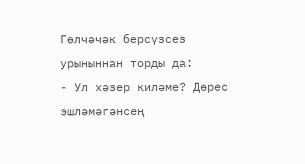Гөлчәчәк берсүзсез урыныннан торды да:
- Ул хәзер киләме? Дөрес эшләмәгәнсең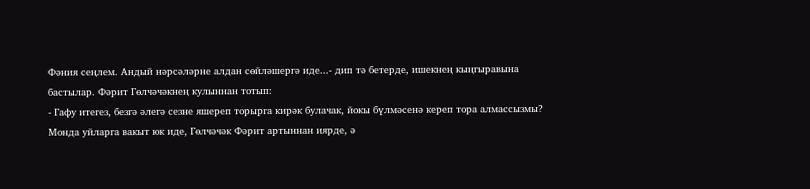Фәния сеңлем. Андый нәрсәләрне алдан сөйләшергә иде...- дип тә бетерде, ишекнең кыңгыравына бастылар. Фәрит Гөлчәчәкнең кулыннан тотып:
- Гафу итегез, безгә әлегә сезне яшереп торырга кирәк булачак, йокы бүлмәсенә кереп тора алмассызмы?
Монда уйларга вакыт юк иде, Гөлчәчәк Фәрит артыннан иярде, ә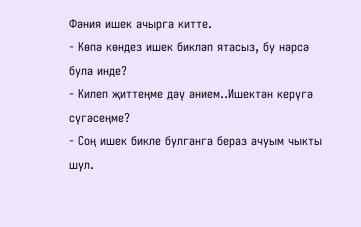Фәния ишек ачырга китте.
- Көпә көндез ишек бикләп ятасыз, бу нәрсә була инде?
- Килеп җиттеңме дәү әнием..Ишектән керүгә сүгәсеңме?
- Соң ишек бикле булганга бераз ачуым чыкты шул.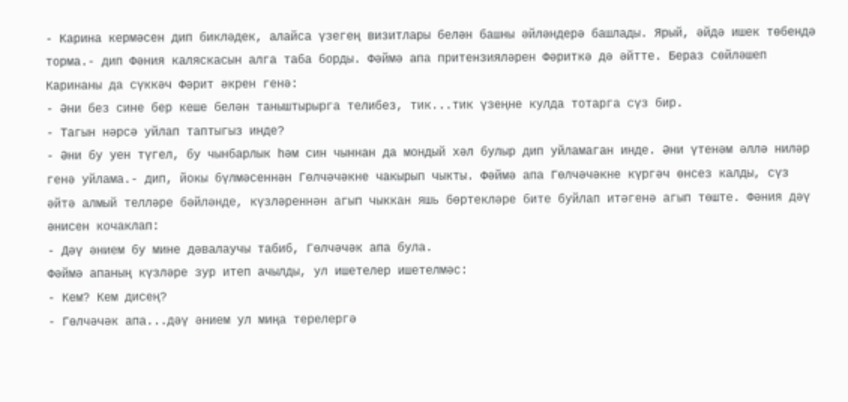- Карина кермәсен дип бикләдек, алайса үзегең визитлары белән башны әйләндерә башлады. Ярый, әйдә ишек төбендә торма.- дип Фәния каляскасын алга таба борды. Фәймә апа притензияләрен Фәриткә дә әйтте. Бераз сөйләшеп Каринаны да сүккәч Фәрит әкрен генә:
- Әни без сине бер кеше белән таныштырырга телибез, тик...тик үзеңне кулда тотарга сүз бир.
- Тагын нәрсә уйлап таптыгыз инде?
- Әни бу уен түгел, бу чынбарлык һәм син чыннан да мондый хәл булыр дип уйламаган инде. Әни үтенәм әллә ниләр генә уйлама.- дип, йокы бүлмәсеннән Гөлчәчәкне чакырып чыкты. Фәймә апа Гөлчәчәкне күргәч өнсез калды, сүз әйтә алмый телләре бәйләнде, күзләреннән агып чыккан яшь бөртекләре бите буйлап итәгенә агып төште. Фәния дәү әнисен кочаклап:
- Дәү әнием бу мине дәвалаучы табиб, Гөлчәчәк апа була.
Фәймә апаның күзләре зур итеп ачылды, ул ишетелер ишетелмәс:
- Кем? Кем дисең?
- Гөлчәчәк апа...дәү әнием ул миңа терелергә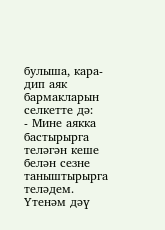булыша, кара- дип аяк бармакларын селкетте дә:
- Мине аякка бастырырга теләгән кеше белән сезне таныштырырга теләдем. Үтенәм дәү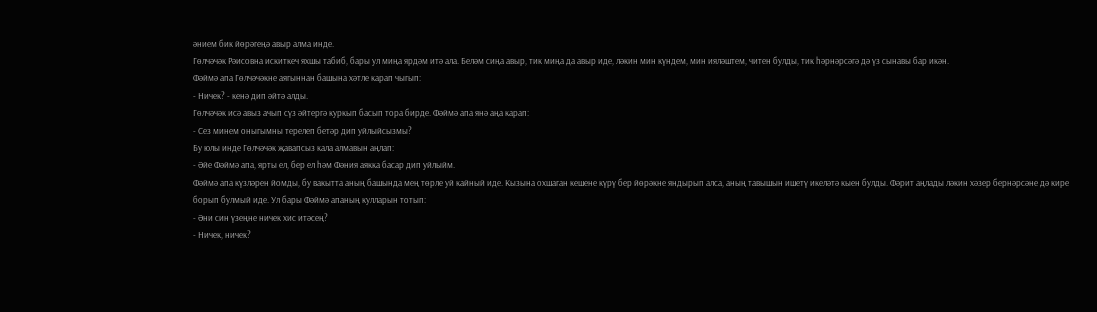әнием бик йөрәгеңә авыр алма инде.
Гөлчәчәк Рәисовна искиткеч яхшы табиб, бары ул миңа ярдәм итә ала. Беләм сиңа авыр, тик миңа да авыр иде, ләкин мин күндем, мин ияләштем, читен булды, тик һәрнәрсәгә дә үз сынавы бар икән.
Фәймә апа Гөлчәчәкне аягыннан башына хәтле карап чыгып:
- Ничек? - кенә дип әйтә алды.
Гөлчәчәк исә авыз ачып сүз әйтергә куркып басып тора бирде. Фәймә апа янә аңа карап:
- Сез минем оныгымны терелеп бетәр дип уйлыйсызмы?
Бу юлы инде Гөлчәчәк җавапсыз кала алмавын аңлап:
- Әйе Фәймә апа, ярты ел, бер ел һәм Фәния аякка басар дип уйлыйм.
Фәймә апа күзләрен йомды, бу вакытта аның башында мең төрле уй кайный иде. Кызына охшаган кешене күрү бер йөрәкне яндырып алса, аның тавышын ишетү икеләтә кыен булды. Фәрит аңлады ләкин хәзер бернәрсәне дә кире борып булмый иде. Ул бары Фәймә апаның кулларын тотып:
- Әни син үзеңне ничек хис итәсең?
- Ничек, ничек?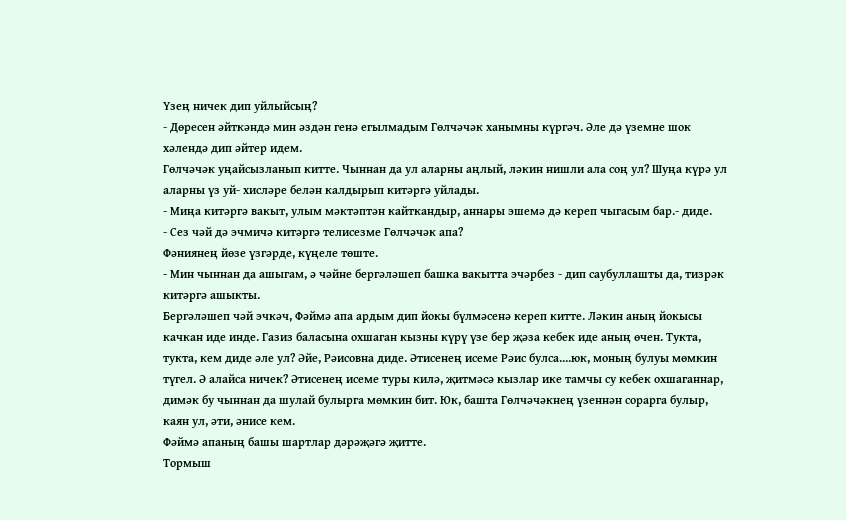Үзең ничек дип уйлыйсың?
- Дөресен әйткәндә мин әздән генә егылмадым Гөлчәчәк ханымны күргәч. Әле дә үземне шок хәлендә дип әйтер идем.
Гөлчәчәк уңайсызланып китте. Чыннан да ул аларны аңлый, ләкин нишли ала соң ул? Шуңа күрә ул аларны үз уй- хисләре белән калдырып китәргә уйлады.
- Миңа китәргә вакыт, улым мәктәптән кайткандыр, аннары эшемә дә кереп чыгасым бар.- диде.
- Сез чәй дә эчмичә китәргә телисезме Гөлчәчәк апа?
Фәниянең йөзе үзгәрде, күңеле төште.
- Мин чыннан да ашыгам, ә чәйне бергәләшеп башка вакытта эчәрбез - дип саубуллашты да, тизрәк китәргә ашыкты.
Бергәләшеп чәй эчкәч, Фәймә апа ардым дип йокы бүлмәсенә кереп китте. Ләкин аның йокысы качкан иде инде. Газиз баласына охшаган кызны күрү үзе бер җәза кебек иде аның өчен. Тукта, тукта, кем диде әле ул? Әйе, Рәисовна диде. Әтисенең исеме Рәис булса....юк, моның булуы мөмкин түгел. Ә алайса ничек? Әтисенең исеме туры килә, җитмәсә кызлар ике тамчы су кебек охшаганнар, димәк бу чыннан да шулай булырга мөмкин бит. Юк, башта Гөлчәчәкнең үзеннән сорарга булыр, каян ул, әти, әнисе кем.
Фәймә апаның башы шартлар дәрәҗәгә җитте.
Тормыш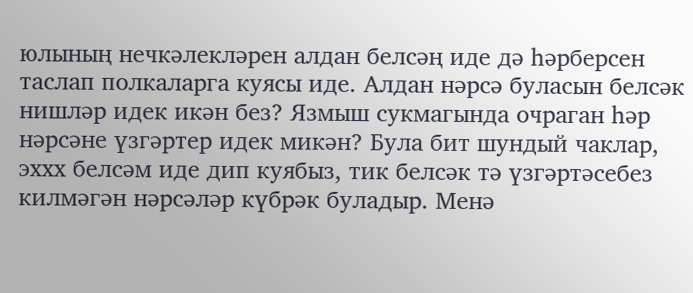юлының нечкәлекләрен алдан белсәң иде дә һәрберсен таслап полкаларга куясы иде. Алдан нәрсә буласын белсәк нишләр идек икән без? Язмыш сукмагында очраган һәр нәрсәне үзгәртер идек микән? Була бит шундый чаклар, эххх белсәм иде дип куябыз, тик белсәк тә үзгәртәсебез килмәгән нәрсәләр күбрәк буладыр. Менә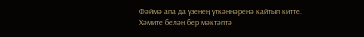Фәймә апа да үзенең үткәннәренә кайтып китте.
Хәмите белән бер мәктәптә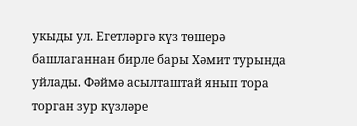укыды ул. Егетләргә күз төшерә башлаганнан бирле бары Хәмит турында уйлады. Фәймә асылташтай янып тора торган зур күзләре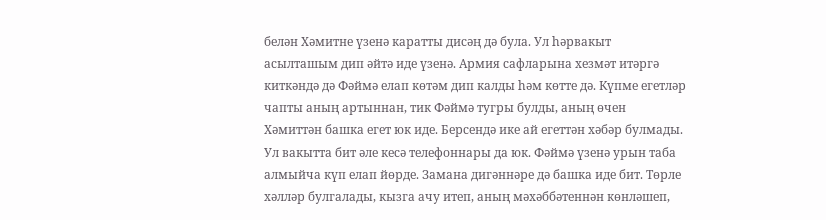белән Хәмитне үзенә каратты дисәң дә була. Ул һәрвакыт асылташым дип әйтә иде үзенә. Армия сафларына хезмәт итәргә киткәндә дә Фәймә елап көтәм дип калды һәм көтте дә. Күпме егетләр чапты аның артыннан, тик Фәймә тугры булды, аның өчен Хәмиттән башка егет юк иде. Берсендә ике ай егеттән хәбәр булмады. Ул вакытта бит әле кесә телефоннары да юк. Фәймә үзенә урын таба алмыйча күп елап йөрде. Замана дигәннәре дә башка иде бит. Төрле хәлләр булгалады, кызга ачу итеп, аның мәхәббәтеннән көнләшеп,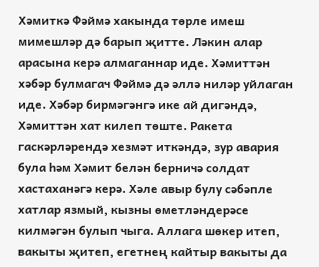Хәмиткә Фәймә хакында төрле имеш мимешләр дә барып җитте. Ләкин алар арасына керә алмаганнар иде. Хәмиттән хәбәр булмагач Фәймә дә әллә ниләр уйлаган иде. Хәбәр бирмәгәнгә ике ай дигәндә, Хәмиттән хат килеп төште. Ракета гаскәрләрендә хезмәт иткәндә, зур авария була һәм Хәмит белән берничә солдат хастаханәгә керә. Хәле авыр булу сәбәпле хатлар язмый, кызны өметләндерәсе килмәгән булып чыга. Аллага шөкер итеп, вакыты җитеп, егетнең кайтыр вакыты да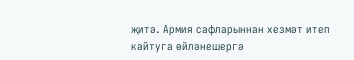җитә. Армия сафларыннан хезмәт итеп кайтуга өйләнешергә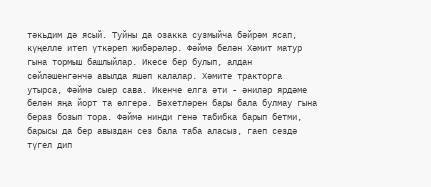тәкьдим дә ясый. Туйны да озакка сузмыйча бәйрәм ясап, күңелле итеп үткәреп җибәрәләр. Фәймә белән Хәмит матур гына тормыш башлыйлар. Икесе бер булып, алдан сөйләшенгәнчә авылда яшәп калалар. Хәмите тракторга утырса, Фәймә сыер сава. Икенче елга әти - әниләр ярдәме белән яңа йорт та өлгерә. Бәхетләрен бары бала булмау гына бераз бозып тора. Фәймә нинди генә табибка барып бетми, барысы да бер авыздан сез бала таба аласыз, гаеп сездә түгел дип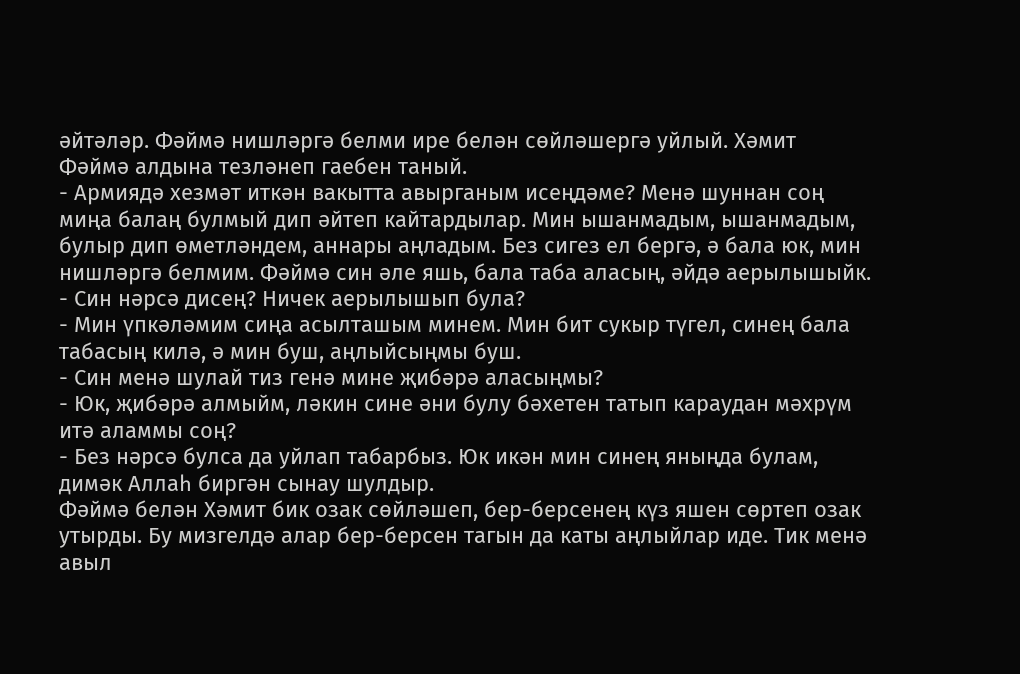әйтәләр. Фәймә нишләргә белми ире белән сөйләшергә уйлый. Хәмит Фәймә алдына тезләнеп гаебен таный.
- Армиядә хезмәт иткән вакытта авырганым исеңдәме? Менә шуннан соң миңа балаң булмый дип әйтеп кайтардылар. Мин ышанмадым, ышанмадым, булыр дип өметләндем, аннары аңладым. Без сигез ел бергә, ә бала юк, мин нишләргә белмим. Фәймә син әле яшь, бала таба аласың, әйдә аерылышыйк.
- Син нәрсә дисең? Ничек аерылышып була?
- Мин үпкәләмим сиңа асылташым минем. Мин бит сукыр түгел, синең бала табасың килә, ә мин буш, аңлыйсыңмы буш.
- Син менә шулай тиз генә мине җибәрә аласыңмы?
- Юк, җибәрә алмыйм, ләкин сине әни булу бәхетен татып караудан мәхрүм итә аламмы соң?
- Без нәрсә булса да уйлап табарбыз. Юк икән мин синең яныңда булам, димәк Аллаһ биргән сынау шулдыр.
Фәймә белән Хәмит бик озак сөйләшеп, бер-берсенең күз яшен сөртеп озак утырды. Бу мизгелдә алар бер-берсен тагын да каты аңлыйлар иде. Тик менә авыл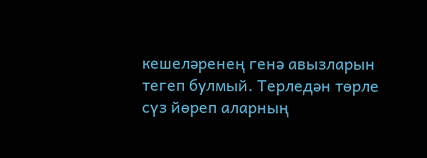кешеләренең генә авызларын тегеп булмый. Терледән төрле сүз йөреп аларның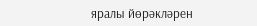яралы йөрәкләрен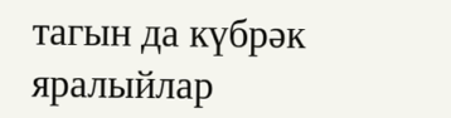тагын да күбрәк яралыйлар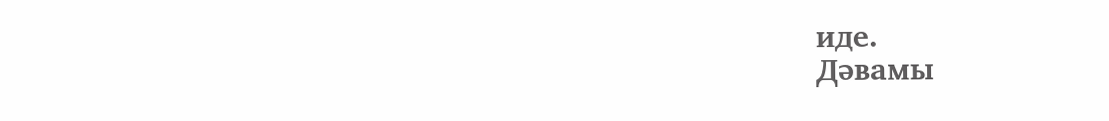иде.
Дәвамы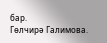бар.
Гөлчирә Галимова.